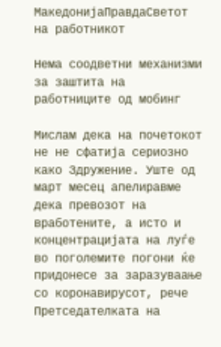МакедонијаПравдаСветот на работникот

Нема соодветни механизми за заштита на работниците од мобинг

Мислам дека на почетокот не не сфатија сериозно како Здружение. Уште од март месец апелиравме дека превозот на вработените, а исто и концентрацијата на луѓе во поголемите погони ќе придонесе за заразуваање со коронавирусот, рече Претседателката на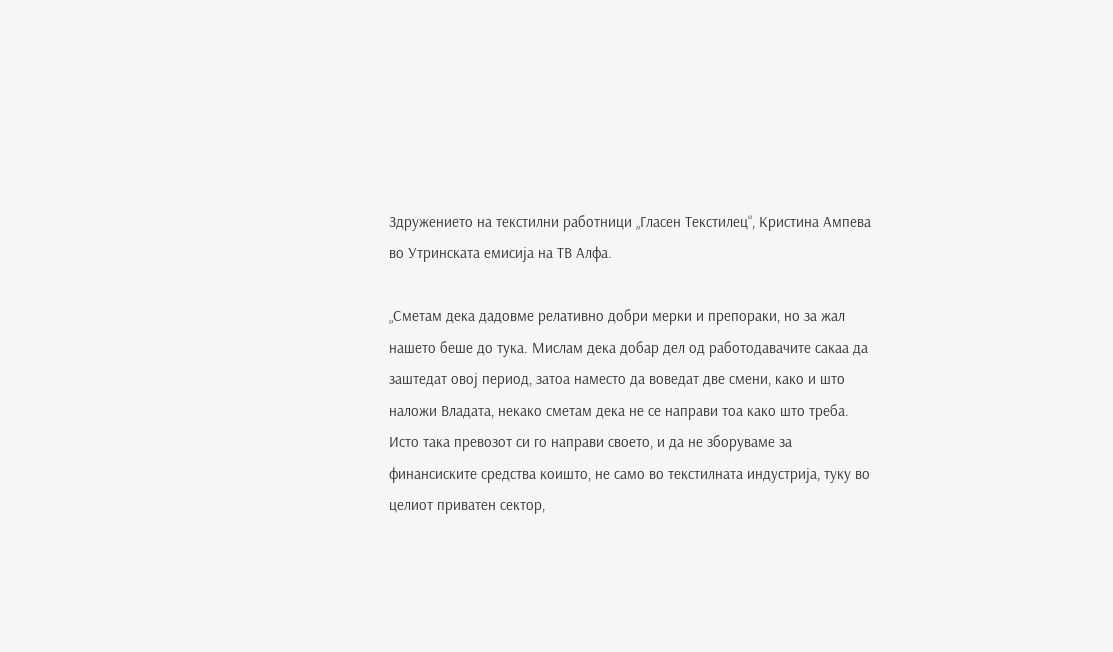Здружението на текстилни работници „Гласен Текстилец“, Кристина Ампева во Утринската емисија на ТВ Алфа.

„Сметам дека дадовме релативно добри мерки и препораки, но за жал нашето беше до тука. Мислам дека добар дел од работодавачите сакаа да заштедат овој период, затоа наместо да воведат две смени, како и што наложи Владата, некако сметам дека не се направи тоа како што треба. Исто така превозот си го направи своето, и да не зборуваме за финансиските средства коишто, не само во текстилната индустрија, туку во целиот приватен сектор,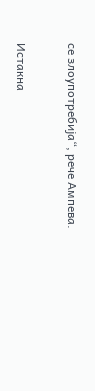се злоупотребија“, рече Ампева.

Истакна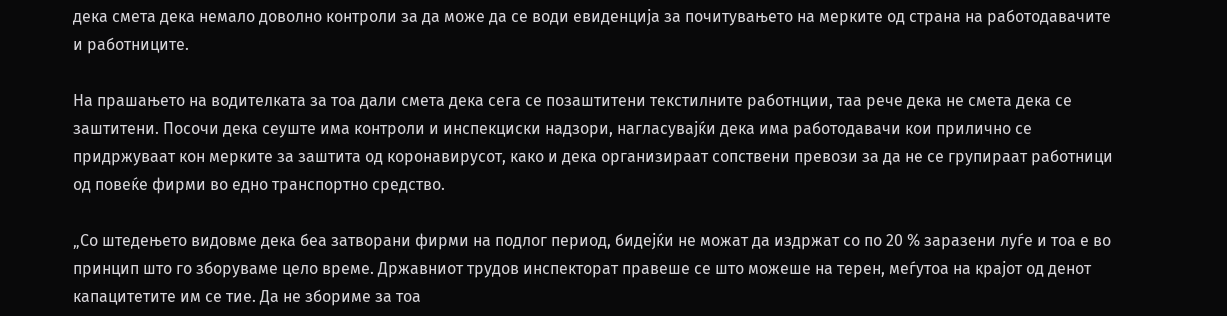дека смета дека немало доволно контроли за да може да се води евиденција за почитувањето на мерките од страна на работодавачите и работниците.

На прашањето на водителката за тоа дали смета дека сега се позаштитени текстилните работнции, таа рече дека не смета дека се заштитени. Посочи дека сеуште има контроли и инспекциски надзори, нагласувајќи дека има работодавачи кои прилично се придржуваат кон мерките за заштита од коронавирусот, како и дека организираат сопствени превози за да не се групираат работници од повеќе фирми во едно транспортно средство.

„Со штедењето видовме дека беа затворани фирми на подлог период, бидејќи не можат да издржат со по 20 % заразени луѓе и тоа е во принцип што го зборуваме цело време. Државниот трудов инспекторат правеше се што можеше на терен, меѓутоа на крајот од денот капацитетите им се тие. Да не збориме за тоа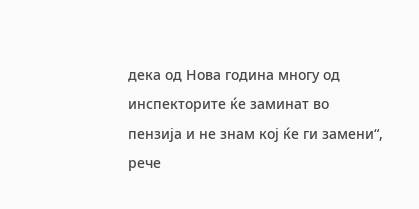дека од Нова година многу од инспекторите ќе заминат во пензија и не знам кој ќе ги замени“, рече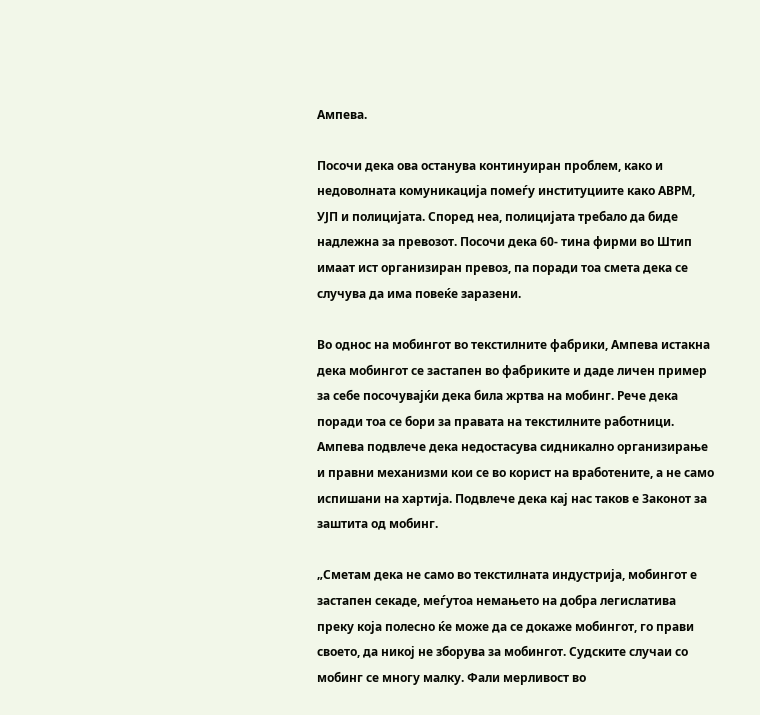Ампева.

Посочи дека ова останува континуиран проблем, како и недоволната комуникација помеѓу институциите како АВРМ, УЈП и полицијата. Според неа, полицијата требало да биде надлежна за превозот. Посочи дека 60- тина фирми во Штип имаат ист организиран превоз, па поради тоа смета дека се случува да има повеќе заразени.

Во однос на мобингот во текстилните фабрики, Ампева истакна дека мобингот се застапен во фабриките и даде личен пример за себе посочувајќи дека била жртва на мобинг. Рече дека поради тоа се бори за правата на текстилните работници. Ампева подвлече дека недостасува сидникално организирање и правни механизми кои се во корист на вработените, а не само испишани на хартија. Подвлече дека кај нас таков е Законот за заштита од мобинг.

„Сметам дека не само во текстилната индустрија, мобингот е застапен секаде, меѓутоа немањето на добра легислатива преку која полесно ќе може да се докаже мобингот, го прави своето, да никој не зборува за мобингот. Судските случаи со мобинг се многу малку. Фали мерливост во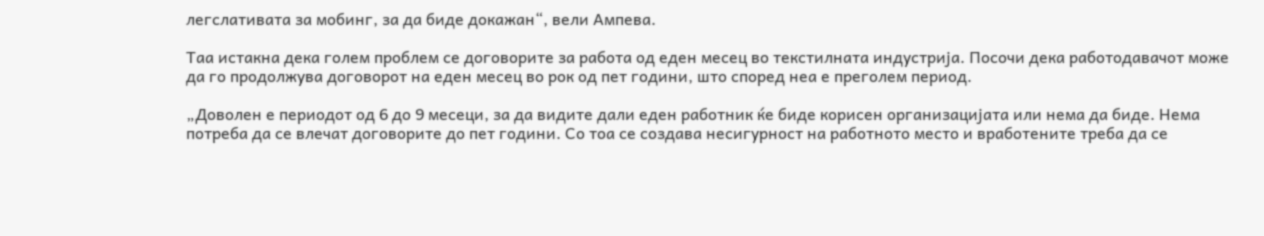легслативата за мобинг, за да биде докажан“, вели Ампева.

Таа истакна дека голем проблем се договорите за работа од еден месец во текстилната индустрија. Посочи дека работодавачот може да го продолжува договорот на еден месец во рок од пет години, што според неа е преголем период.

„Доволен е периодот од 6 до 9 месеци, за да видите дали еден работник ќе биде корисен организацијата или нема да биде. Нема потреба да се влечат договорите до пет години. Со тоа се создава несигурност на работното место и вработените треба да се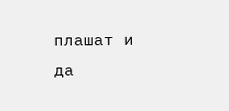плашат и да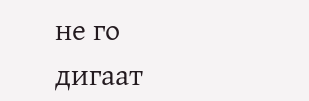не го дигаат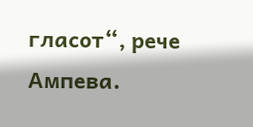гласот“, рече Ампева.